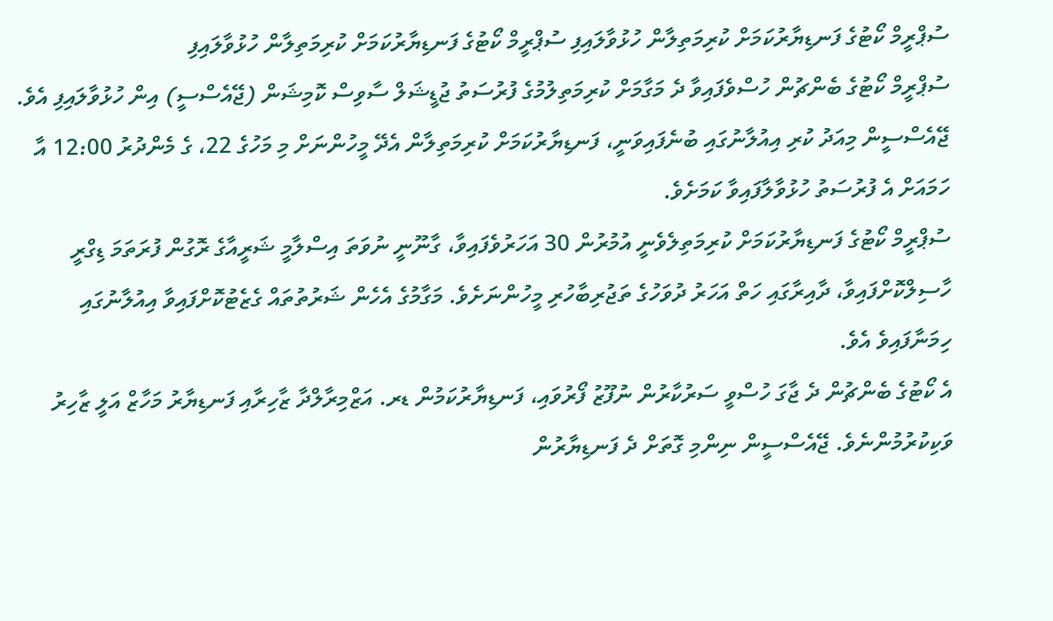ސުޕްރީމް ކޯޓުގެ ފަނޑިޔާރުކަމަށް ކުރިމަތިލާން ހުޅުވާލައިފި ސުޕްރީމް ކޯޓުގެ ފަނޑިޔާރުކަމަށް ކުރިމަތިލާން ހުޅުވާލައިފި
ސުޕްރީމް ކޯޓުގެ ބެންޗުން ހުސްވެފައިވާ ދެ މަގާމަށް ކުރިމަތިލުމުގެ ފުރުސަތު ޖުޑީޝަލް ސާވިސް ކޮމިޝަން (ޖޭއެސްސީ) އިން ހުޅުވާލައިފި އެވެ.
ޖޭއެސްސީން މިއަދު ކުރި އިއުލާނުގައި ބުނެފައިވަނީ، ފަނޑިޔާރުކަމަށް ކުރިމަތިލާން އެދޭ މީހުންނަށް މި މަހުގެ 22، ގެ މެންދުރު 12:00 އާ ހަމައަށް އެ ފުރުސަތު ހުޅުވާލާފައިވާ ކަމަށެވެ.
ސުޕްރީމް ކޯޓުގެ ފަނޑިޔާރުކަމަށް ކުރިމަތިލެވެނީ އުމުރުން 30 އަހަރުވެފައިވާ، ގާނޫނީ ނުވަތަ އިސްލާމީ ޝަރީއާގެ ރޮގުން ފުރަތަމަ ޑިގްރީ ހާސިލްކޮށްފައިވާ، ދާއިރާގައި ހަތް އަހަރު ދުވަހުގެ ތަޖުރިބާހުރި މީހުންނަށެވެ. މަގާމުގެ އެހެން ޝަރުތުތައް ގެޒެޓުކޮށްފައިވާ އިއުލާނުގައި ހިމަނާފައިވެ އެވެ.
އެ ކޯޓުގެ ބެންޗުން ދެ ޖާގަ ހުސްވީ ސަރުކާރުން ނުފޫޒު ފޯރުވައި، ފަނޑިޔާރުކަމުން ޑރ. އަޒްމިރާލްދާ ޒާހިރާއި ފަނޑިޔާރު މަހާޒް އަލީ ޒާހިރު ވަކިކުރުމުންނެވެ. ޖޭއެސްސީން ނިންމި ގޮތަށް ދެ ފަނޑިޔާރުން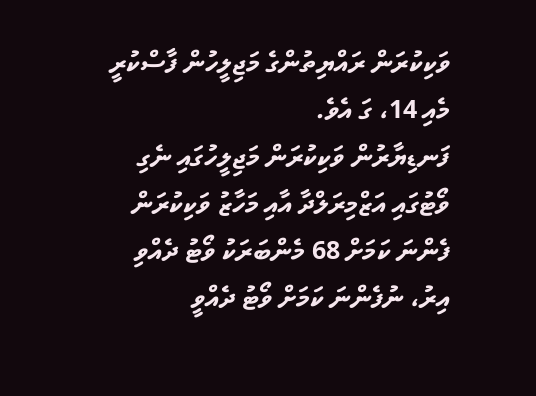ވަކިކުރަން ރައްޔިތުންގެ މަޖިލީހުން ފާސްކުރީ މެއި 14، ގަ އެވެ.
ފަނޑިޔާރުން ވަކިކުރަން މަޖިލީހުގައި ނެގި ވޯޓުގައި އަޒްމިރަލްދާ އާއި މަހާޒު ވަކިކުރަން ފެންނަ ކަމަށް 68 މެންބަރަކު ވޯޓު ދެއްވި އިރު، ނުފެންނަ ކަމަށް ވޯޓު ދެއްވީ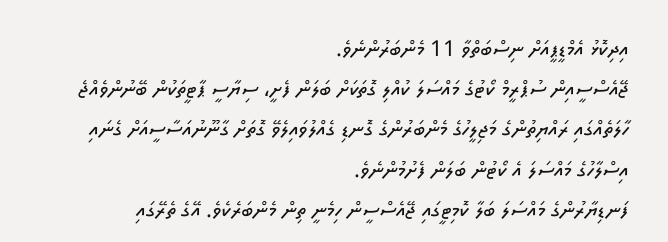އިދިކޮޅު އެމްޑީޕީއަށް ނިސްބަތްވާ 11 މެންބަރުންނެވެ.
ޖޭއެސްސީއިން ސުޕްރީމް ކޯޓުގެ މައްސަލަ ކުއްލި ގޮތަކަށް ބަލަން ފެށީ، ސިޔާސީ ޕާޓީތަކުން ބޭނުންވެއްޖެ ހާލަތެއްގައި ރައްޔިތުންގެ މަޖިލީހުގެ މެންބަރުންގެ ގޮނޑި ގެއްލުވައިލެވޭ ގޮތަށް ގާނޫނުއަސާސީއަށް ގެނައި އިސްލާހުގެ މައްސަލަ އެ ކޯޓުން ބަލަން ފެށުމުންނެވެ.
ފަނޑިޔާރުންގެ މައްސަލަ ބަލާ ކޮމިޓީގައި ޖޭއެސްސީން ހިމެނީ ތިން މެންބަރެކެވެ. އޭގެ ތެރޭގައި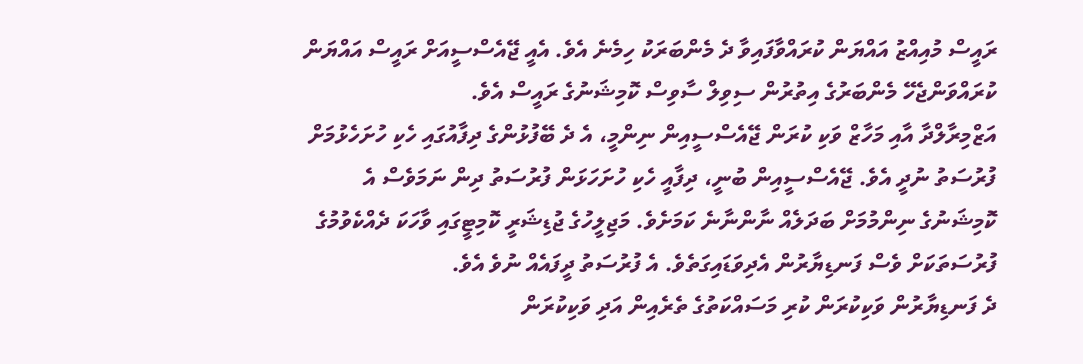ރައީސް މުއިއްޒު އައްޔަން ކުރައްވާފައިވާ ދެ މެންބަރަކު ހިމެނެ އެވެ. އެއީ ޖޭއެސްސީއަށް ރައީސް އައްޔަން ކުރައްވަންޖެހޭ މެންބަރުގެ އިތުރުން ސިވިލް ސާވިސް ކޮމިޝަނުގެ ރައީސް އެވެ.
އަޒްމިރާލްދާ އާއި މަހާޒް ވަކި ކުރަން ޖޭއެސްސީއިން ނިންމީ، އެ ދެ ބޭފުޅުންގެ ދިފާއުގައި ހެކި ހުށަހެޅުމަށް ފުރުސަތު ނުދީ އެވެ. ޖޭއެސްސީއިން ބުނީ، ދިފާއީ ހެކި ހުށަހަޅަން ފުރުސަތު ދިން ނަމަވެސް އެ ކޮމިޝަނުގެ ނިންމުމަށް ބަދަލެއް ނާންނާނެ ކަމަށެވެ. މަޖިލީހުގެ ޖުޑިޝަރީ ކޮމިޓީގައި ވާހަކަ ދެއްކެވުމުގެ ފުރުސަތަކަށް ވެސް ފަނޑިޔާރުން އެދިވަޑައިގަތެވެ. އެ ފުރުސަތު ދީފައެއް ނުވެ އެވެ.
ދެ ފަނޑިޔާރުން ވަކިކުރަން ކުރި މަސައްކަތުގެ ތެރެއިން އަދި ވަކިކުރަން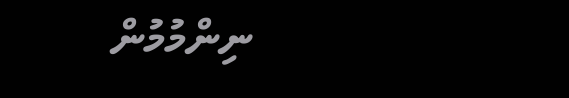ނިންމުމުން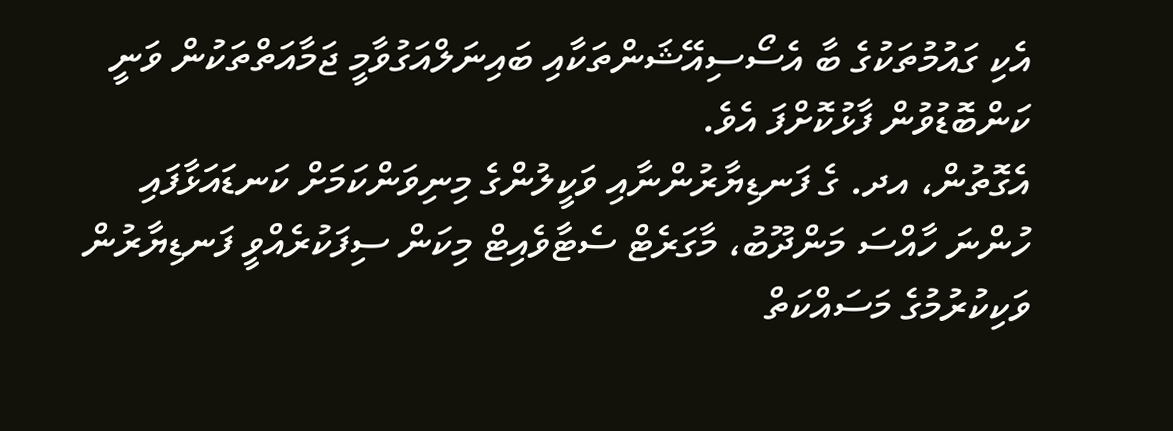އެކި ގައުމުތަކުގެ ބާ އެސޯސިއޭޝަންތަކާއި ބައިނަލްއަގުވާމީ ޖަމާއަތްތަކުން ވަނީ ކަންބޮޑުވުން ފާޅުކޮށްފަ އެވެ.
އެގޮތުން، އދ. ގެ ފަނޑިޔާރުންނާއި ވަކީލުންގެ މިނިވަންކަމަށް ކަނޑައަޅާފައި ހުންނަ ހާއްސަ މަންދޫބު، މާގަރެޓް ސެޓާވެއިޓް މިކަން ސިފަކުރެއްވީ ފަނޑިޔާރުން ވަކިކުރުމުގެ މަސައްކަތް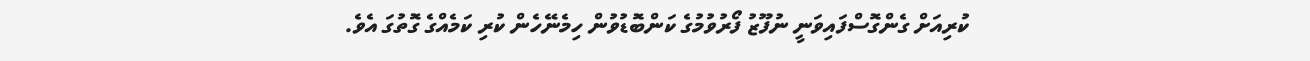ކުރިއަށް ގެންގޮސްފައިވަނީ ނުފޫޒު ފޯރުވުމުގެ ކަންބޮޑުވުން ހިމެނޭހެން ކުރި ކަމެއްގެ ގޮތުގަ އެވެ.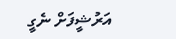އަރުޝީފަށް ނެގީ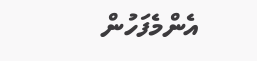އެންމެފަހުން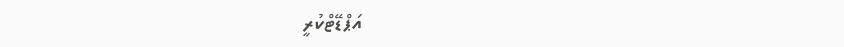އަޕްޑޭޓްކުރީ